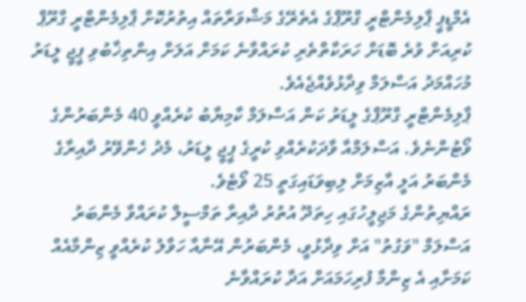އެމްޑީޕީ ޕާލިމެންޓްރީ ގްރޫޕްގެ އެތެރޭގެ މަޝްވަރާތައް އިތުރުކޮށް ޕާލިމެންޓްރީ ގްރޫޕް ކުރިއަށް ވުރެ ބޮޑަށް ހަރަކާތްތެރި ކުރައްވާނެ ކަމަށް އަލަށް އިންތިޚާބުވި ޕީޖީ ލީޑަރު މުހައްމަދު އަސްލަމް ވިދާޅުވެއްޖެއެވެ.
ޕާލިމެންޓްރީ ގްރޫޕްގެ ލީޑަރު ކަން އަސްލަމް ކާމިޔާބު ކުރެއްވީ 40 މެންބަރުންގެ ވޯޓުންނެވެ. އަސްލަމްއާ ވާދަކުރެއްވި ކުރީގެ ޕީޖީ ލީޑަރު، މެދު ހެންވޭރު ދާއިރާގެ މެންބަރު އަލީ އާޒިމަށް ލިބިވަޑައިގަތީ 25 ވޯޓެވެ.
ރައްޔިތުންގެ މަޖިލީހުގައި ހިތަދޫ އުތުރު ދާއިރާ ތަމްސީލް ކުރައްވާ މެންބަރު އަސްލަމް "ވަގުތު" އަށް ވިދާޅުވީ، މެންބަރުން އޭނާއާ ހަވާލު ކުރެއްވީ ޒިންމާއެއް ކަމަށާއި އެ ޒިންމާ ފުރިހަމައަށް އަދާ ކުރައްވާނެ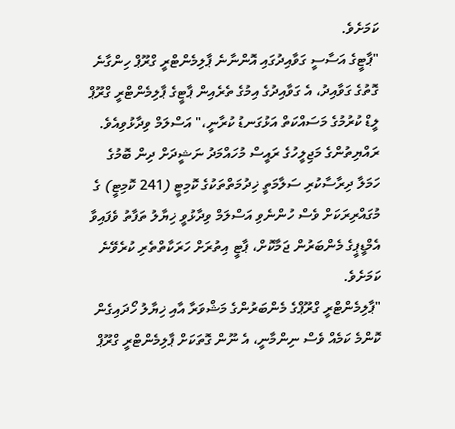ކަމަށެވެ.
"ޕާޓީގެ އަސާސީ ގަވާއިދުގައި އޮންނާނެ ޕާލިމެންޓްރީ ގްރޫޕް ހިންގާނެ ގޮތުގެ ގަވާއިދު، އެ ގަވާއިދުގެ އިމުގެ ތެރެއިން ޕާޓީގެ ޕާލިމެންޓްރީ ގްރޫޕް ލީޑް ކުރުމުގެ މަސައްކަތް އަޅުގަނޑު ކުރާނީ،" އަސްލަމް ވިދާޅުވިއެވެ.
ރައްޔިތުންގެ މަޖިލީހުގެ ރައީސް މުހައްމަދު ނަޝީދަށް ދިން ބޮމުގެ ހަމަލާ ދިރާސާކުރި ސަލާމަތީ ޚިދުމަތްތަކުގެ ކޮމިޓީ (241 ކޮމިޓީ) ގެ މުގައްރިރަކަށް ވެސް ހުންނެވި އަސްލަމް ވިދާޅުވީ ޚިޔާލު ތަފާތު ވެފައިވާ އެމްޑީޕީގެ މެންބަރުން ޖަމާކޮށް، ޕާޓީ އިތުރަށް ހަރަކާތްތެރި ކުރެވޭނެ ކަމަށެވެ.
"ޕާލިމެންޓްރީ ގްރޫޕްގެ މެންބަރުންގެ މަޝްވަރާ އާއި ޚިޔާލު ހޯދައިގެން ކޮންމެ ކަމެއް ވެސް ނިންމާނީ، އެ ނޫން ގޮތަކަށް ޕާލިމެންޓްރީ ގްރޫޕް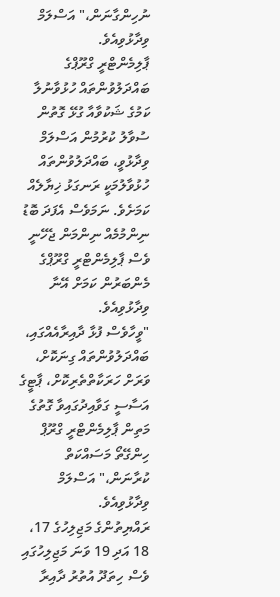ނުހިންގާނަން،" އަސްލަމް ވިދާޅުވިއެވެ.
ޕާލިމެންޓްރީ ގްރޫޕްގެ ބައްދަލުވުންތައް ހުޅުވާނުލާ ކަމުގެ ޝަކުވާއާ ގުޅޭ ގޮތުން ސުވާލު ކުރުމުން އަސްލަމް ވިދާޅުވީ، ބައްދަލުވުންތައް ހުޅުވާލުމަކީ ރަނގަޅު ޚިޔާލެއް ކަމަށެވެ. ނަމަވެސް އެފަދަ ބޮޑު ނިންމުމެއް ނިންމަން ޖެހޭނީ ވެސް ޕާލިމެންޓްރީ ގްރޫޕްގެ މެންބަރުން ކަމަށް އޭނާ ވިދާޅުވިއެވެ.
"ވީހާވެސް ފުޅާ ދާއިރާއެއްގައި، ބައްދަލުވުންތައް ގިނަކޮށް، ވަރަށް ހަރަކާތްތެރިކޮށް، ޕާޓީގެ އަސާސީ ގަވާއިދުގައިވާ ގޮތުގެ މަތިން ޕާލިމެންޓްރީ ގްރޫޕް ހިންގޭތޯ މަސައްކަތް ކުރާނަން،" އަސްލަމް ވިދާޅުވިއެވެ.
ރައްޔިތުންގެ މަޖިލިހުގެ 17، 18 އަދި 19 ވަނަ މަޖިލިހުގައި ވެސް ހިތަދޫ އުތުރު ދާއިރާ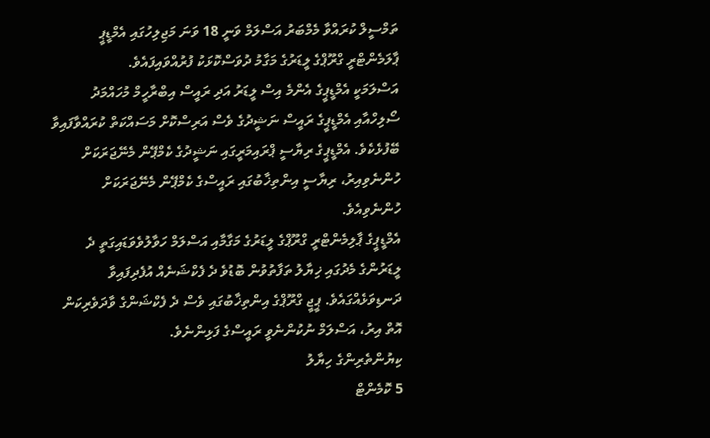ތަމްސީލް ކުރައްވާ މެމްބަރު އަސްލަމް ވަނީ 18 ވަނަ މަޖިލިހުގައި އެމްޑީޕީ ޕާލަމެންޓްރީ ގްރޫޕްގެ ލީޑަރުގެ މަގާމު ދުވަސްކޮޅަކު ފުރުއްވައިފައެވެ.
އަސްލަމަކީ އެމްޑީޕީގެ އެންމެ އިސް ލީޑަރު އަދި ރައީސް އިބްރާހީމް މުހައްމަދު ސޯލިހްއާއި އެމްޑީޕީގެ ރައީސް ނަޝީދުގެ ވެސް އަރިސްކޮށް މަސައްކަތް ކުރައްވާފައިވާ ބޭފުޅެކެވެ. އެމްޑީޕީގެ ރިޔާސީ ޕްރައިމަރީގައި ނަޝީދުގެ ކެމްޕޭން މެނޭޖަރަކަށް ހުންނެވިއިރު، ރިޔާސީ އިންތިޚާބުގައި ރައީސްގެ ކެމްޕޭން މެނޭޖަރަކަށް ހުންނެވިއެވެ.
އެމްޑީޕީގެ ޕާލިމެންޓްރީ ގްރޫޕްގެ ލީޑަރުގެ މަގާމާއި އަސްލަމް ހަވާލުވެވަޑައިގަތީ ދެ ލީޑަރުންގެ މެދުގައި ޚިޔާލު ތަފާތުވުން ބޮޑުވެ ދެ ފެކްޝަނެއް އުފެދިފައިވާ ދަނޑިވަޅެއްގައެވެ. ޕީޖީ ގްރޫޕްގެ އިންތިޚާބުގައި ވެސް ދެ ފެކްޝަންގެ ވާދަވެރިކަން އޮތް އިރު، އަސްލަމް ނުކުންނެވީ ރައީސްގެ ފަޅިންނެވެ.
ކިޔުންތެރިންގެ ހިޔާލު
5 ކޮމެންޓް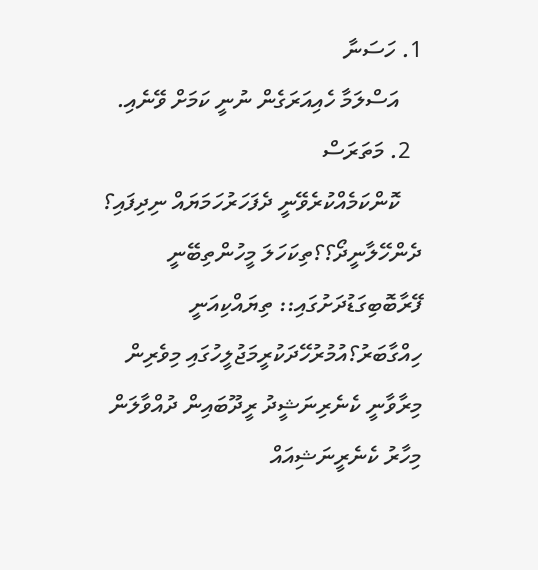1. ހަސަނާ
    އަސްލަމާ ހެއިއަރަގެން ނުނީ ކަމަށް ވޭނެއި.
  2. މަތަރަސް
    ކޮންކަމެއްކުރެވޭނީ ދެފަހަރުހަމަޔައް ނިދިފައި؟ ދެންހޭލާނީދޯ؟؟ތިކަހަލަ މީހުންތިބޭނީ ފޭރާބޮބިގަޑުދަށުގައި:: ތިޔައްކިއަނީ ހިއްގާބަރު؟އުމުރުހޭދަކުރީމަޖުލީހުގައި މިވެރިން މިރާވާނީ ކެނެރިނަޝީދު ރީދޫބައިން ދުއްވާލަން މިހާރު ކެނެރީނަޝިއައް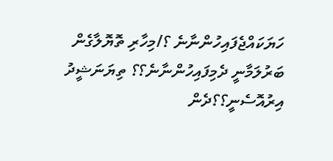ހަޔަކައްޖެފައިހުންނާނެ ؟/މިހާރި ތޮޔޮލާގެން ބަރުލަމާނީ ދެމިފައިހުންނާނެ؟؟ ތިޔަނަޝީދު އިރުއޮސެނީ؟؟ދެން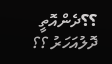؟؟ދެންއޮތީ ދޮލުއަހަރު ؟؟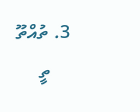3. ތުއްތޫ
    ތީ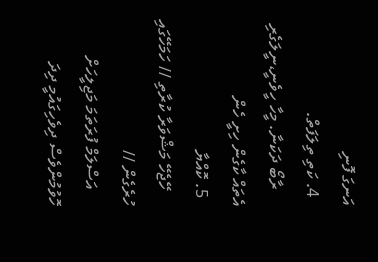އަނގަ ފޮނި
  4. ކަތި ތިލަފަތް.
    ރާބޯ ދަކަނާ. މީހާ ހީވެނީ،ނީލަގެރި އެތައް ކާގެން ހިށީ ހެން
  5. ކޮއްޔާ
    ހޭޖެހޭ މަޝްވަރާ ކުރާތި // ހަމަހޭގައި ހުރެގެން //
    އަސްލަމް ފުރަތަމަ މަޖިލީހަށް ހޮވުމުންވެސް ދިވެހިގައުމީ ދިދަ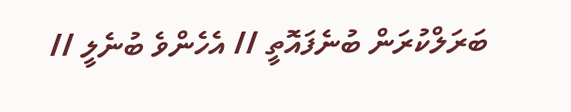ބަރަލްކުރަން ބުނެފައޮތީ // އެހެންވެ ބުނެލީ //